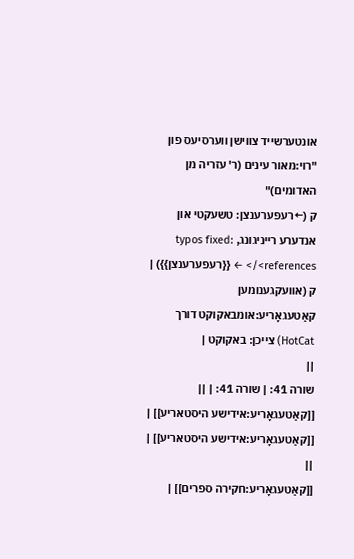אונטערשייד צווישן ווערסיעס פון "רוי:מאור עינים (ר' עזריה מן האדומים)"
ק (←רעפערענצן: טשעקטי און אנדערע רייניגונג, typos fixed: <references/> ← {{רעפערענצן}}) |
ק (אוועקגענומען קאַטעגאָריע:אומבאקוקט דורך HotCat) צייכן: באקוקט |
||
שורה 41: | שורה 41: | ||
[[קאַטעגאָריע:אידישע היסטאריע]] | [[קאַטעגאָריע:אידישע היסטאריע]] | ||
[[קאַטעגאָריע:חקירה ספרים]] |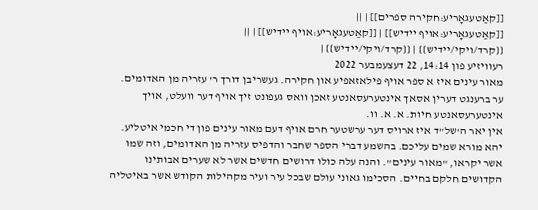[[קאַטעגאָריע:חקירה ספרים]] | ||
[[קאַטעגאָריע:אויף יידיש]] | [[קאַטעגאָריע:אויף יידיש]] | ||
{{קרד/ויקי/יידיש}} | {{קרד/ויקי/יידיש}} |
רעוויזיע פון 14:14, 22 דעצעמבער 2022
מאור עינים איז א ספר אויף פילאזאפיע און חקירה. געשריבן דורך ר' עזריה מן האדומים.
ער ברענגט דערין אסאך אינטערעסאנטע זאכן וואס געפונט זיך אויף דער וועלט, אויך אינטערעסאנטע חיות. א. א. וו.
אין יאר ה'של"ד איז ארויס דער ערשטער חרם אויף דעם מאור עינים פון די חכמי איטליע.
יהא מורא שמים עליכם. בהשמע דברי הספר שחבר והדפיס עזריה מן האדומים, וזה שמו אשר יקראו, "מאור עינים". והנה עלה כולו דרושים חדשים אשר לא שערים אבותינו הקדושים חלקם בחיים. הסכימו גאוני עולם שבכל עיר ועיר מקהילות הקודש אשר באיטליה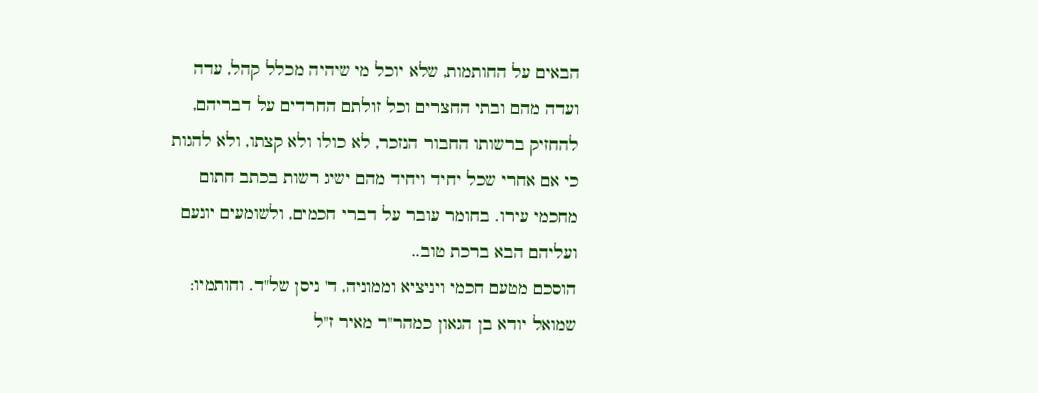הבאים על החותמות, שלא יוכל מי שיהיה מכלל קהל, עדה ועדה מהם ובתי החצרים וכל זולתם החרדים על דבריהם, להחזיק ברשותו החבור הנזכר, לא כולו ולא קצתו, ולא להגות כי אם אחרי שכל יחיד ויחיד מהם ישיג רשות בכתב חתום מחכמי עירו. בחומר עובר על דברי חכמים, ולשומעים יונעם ועליהם הבא ברכת טוב..
הוסכם מטעם חכמי ויניציא וממוניה, ד' ניסן של"ד. וחותמיו:
שמואל יודא בן הגאון כמהר"ר מאיר ז"ל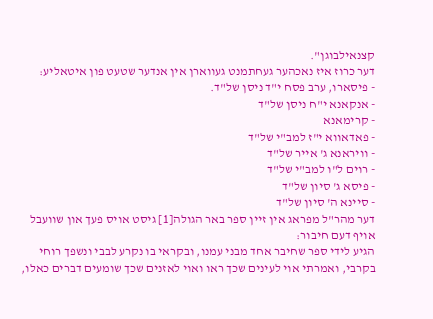קצנאילבוגן".
דער כרוז איז נאכהער געחתמנט געווארן אין אנדער שטעט פון איטאליע:
- פיסארו, ערב פסח י"ד ניסן של"ד.
- אנקאנא י"ח ניסן של"ד
- קרימאנא
- פאדאווא י"ז למב"י של"ד
- וויראנא ג' אייר של"ד
- רוים ל"ו למב"י של"ד
- פיסא ג' סיון של"ד
- סיינא ה' סיון של"ד
דער מהר"ל מפראג אין זיין ספר באר הגולה[1] גיסט אויס פעך און שוועבל אויף דעם חיבור:
הגיע לידי ספר שחיבר אחד מבני עמנו, ובקראי בו נקרע לבבי ונשפך רוחי בקרבי, ואמרתי אוי לעינים שכך ראו ואוי לאזנים שכך שומעים דברים כאלו,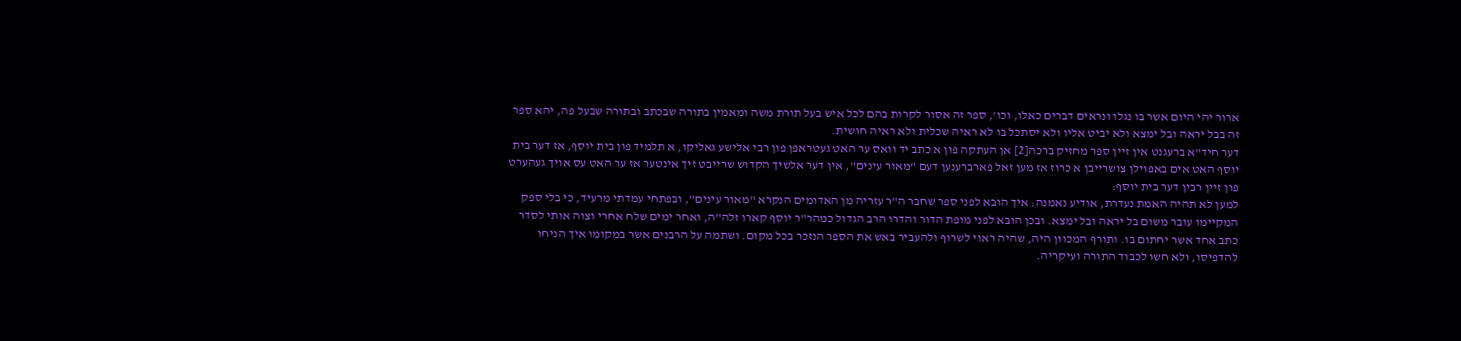ארור יהי היום אשר בו נגלו ונראים דברים כאלו, וכו', ספר זה אסור לקרות בהם לכל איש בעל תורת משה ומאמין בתורה שבכתב ובתורה שבעל פה, יהא ספר זה בבל יראה ובל ימצא ולא יביט אליו ולא יסתכל בו לא ראיה שכלית ולא ראיה חושית.
דער חיד"א ברעגנט אין זיין ספר מחזיק ברכה[2] אן העתקה פון א כתב יד וואס ער האט געטראפן פון רבי אלישע גאליקו, א תלמיד פון בית יוסף, אז דער בית יוסף האט אים באפוילן צושרייבן א כרוז אז מען זאל פארברענען דעם "מאור עינים", אין דער אלשיך הקדוש שרייבט זיך אינטער אז ער האט עס אויך געהערט פון זיין רבין דער בית יוסף:
למען לא תהיה האמת נעדרת, אודיע נאמנה: איך הובא לפני ספר שחבר ה"ר עזריה מן האדומים הנקרא "מאור עינים", ובפתחי עמדתי מרעיד, כי בלי ספק המקיימו עובר משום בל יראה ובל ימצא. ובכן הובא לפני מופת הדור והדרו הרב הגדול כמהר"ר יוסף קארו זלה"ה, ואחר ימים שלח אחרי וצוה אותי לסדר כתב אחד אשר יחתום בו. ותורף המכוון היה, שהיה ראוי לשרוף ולהעביר באש את הספר הנזכר בכל מקום. ושתמה על הרבנים אשר במקומו איך הניחו להדפיסו, ולא חשו לכבוד התורה ועיקריה.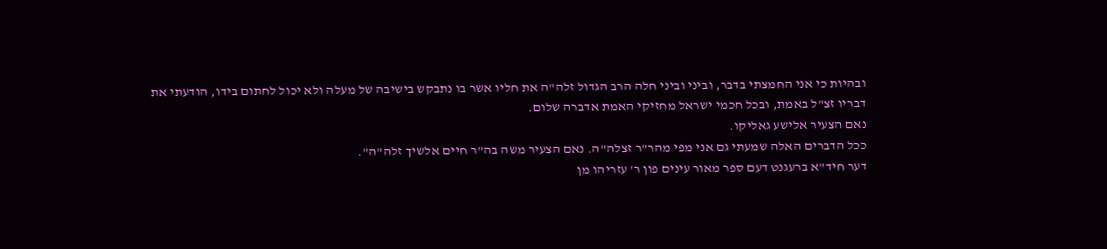ובהיות כי אני החמצתי בדבר, וביני וביני חלה הרב הגדול זלה"ה את חליו אשר בו נתבקש בישיבה של מעלה ולא יכול לחתום בידו, הודעתי את דבריו זצ"ל באמת, ובכל חכמי ישראל מחזיקי האמת אדברה שלום.
נאם הצעיר אלישע גאליקו.
ככל הדברים האלה שמעתי גם אני מפי מהר"ר זצלה"ה. נאם הצעיר משה בה"ר חיים אלשיך זלה"ה".
דער חיד"א ברעגנט דעם ספר מאור עינים פון ר' עזריהו מן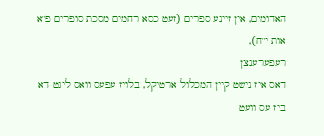האדומים, אין זיינע ספרים (זעט כסא רחמים מסכת סופרים פ"א אות י"ח),
רעפערענצן
דאס איז נישט קיין המכלול ארטיקל, בלויז עפעס וואס ליגט דא ביז עס וועט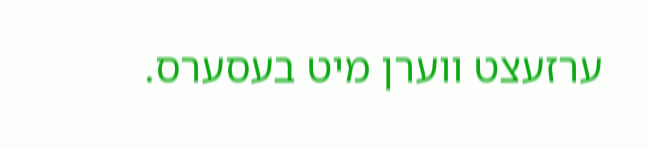ערזעצט ווערן מיט בעסערס.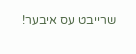שרייבט עס איבער!